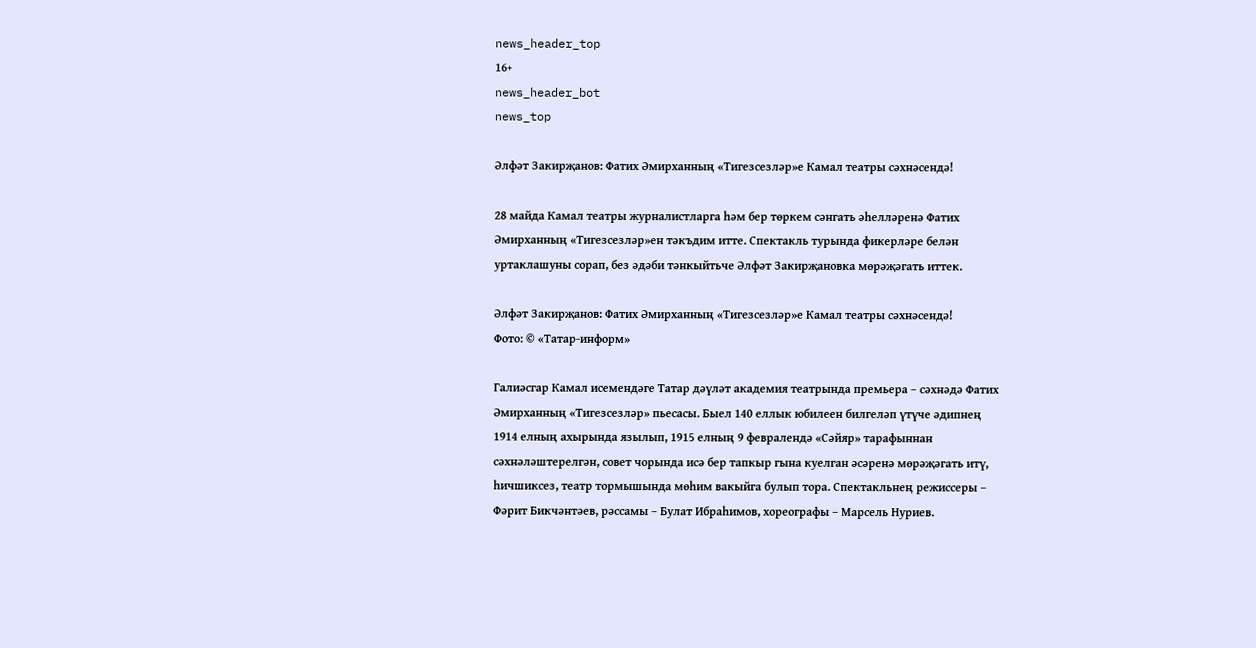news_header_top
16+
news_header_bot
news_top

Әлфәт Закирҗанов: Фатих Әмирханның «Тигезсезләр»е Камал театры сәхнәсендә!

28 майда Камал театры журналистларга һәм бер төркем сәнгать әһелләренә Фатих Әмирханның «Тигезсезләр»ен тәкъдим итте. Спектакль турында фикерләре белән уртаклашуны сорап, без әдәби тәнкыйтьче Әлфәт Закирҗановка мөрәҗәгать иттек.

Әлфәт Закирҗанов: Фатих Әмирханның «Тигезсезләр»е Камал театры сәхнәсендә!
Фото: © «Татар-информ»

Галиәсгар Камал исемендәге Татар дәүләт академия театрында премьера – сәхнәдә Фатих Әмирханның «Тигезсезләр» пьесасы. Быел 140 еллык юбилеен билгеләп үтүче әдипнең 1914 елның ахырында язылып, 1915 елның 9 февралендә «Сәйяр» тарафыннан сәхнәләштерелгән, совет чорында исә бер тапкыр гына куелган әсәренә мөрәҗәгать итү, һичшиксез, театр тормышында мөһим вакыйга булып тора. Спектакльнең режиссеры – Фәрит Бикчәнтәев, рәссамы – Булат Ибраһимов, хореографы – Марсель Нуриев.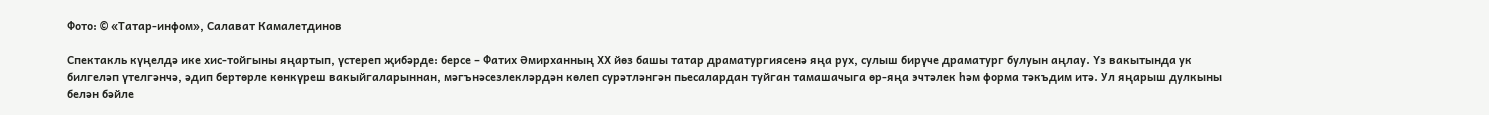Фото: © «Татар-инфом», Салават Камалетдинов

Спектакль күңелдә ике хис-тойгыны яңартып, үстереп җибәрде: берсе – Фатих Әмирханның ХХ йөз башы татар драматургиясенә яңа рух, сулыш бирүче драматург булуын аңлау. Үз вакытында ук билгеләп үтелгәнчә, әдип бертөрле көнкүреш вакыйгаларыннан, мәгънәсезлекләрдән көлеп сурәтләнгән пьесалардан туйган тамашачыга өр-яңа эчтәлек һәм форма тәкъдим итә. Ул яңарыш дулкыны белән бәйле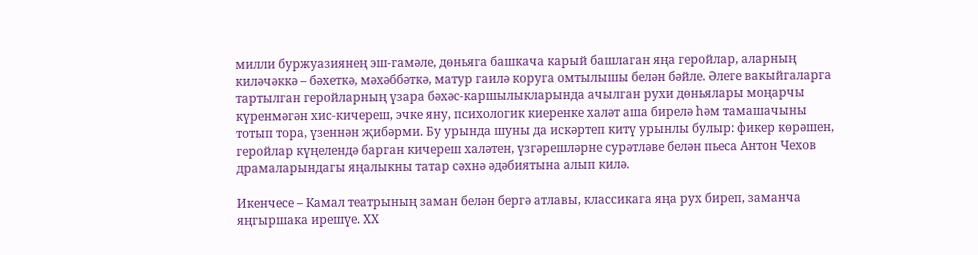милли буржуазиянең эш-гамәле, дөньяга башкача карый башлаган яңа геройлар, аларның киләчәккә – бәхеткә, мәхәббәткә, матур гаилә коруга омтылышы белән бәйле. Әлеге вакыйгаларга тартылган геройларның үзара бәхәс-каршылыкларында ачылган рухи дөньялары моңарчы күренмәгән хис-кичереш, эчке яну, психологик киеренке халәт аша бирелә һәм тамашачыны тотып тора, үзеннән җибәрми. Бу урында шуны да искәртеп китү урынлы булыр: фикер көрәшен, геройлар күңелендә барган кичереш халәтен, үзгәрешләрне сурәтләве белән пьеса Антон Чехов драмаларындагы яңалыкны татар сәхнә әдәбиятына алып килә.

Икенчесе – Камал театрының заман белән бергә атлавы, классикага яңа рух биреп, заманча яңгыршака ирешүе. ХХ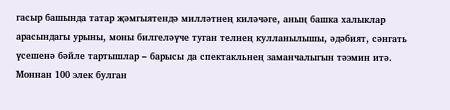гасыр башында татар җәмгыятендә милләтнең киләчәге, аның башка халыклар арасындагы урыны, моны билгеләүче туган телнең кулланылышы, әдәбият, сәнгать үсешенә бәйле тартышлар – барысы да спектакльнең заманчалыгын тәэмин итә. Моннан 100 элек булган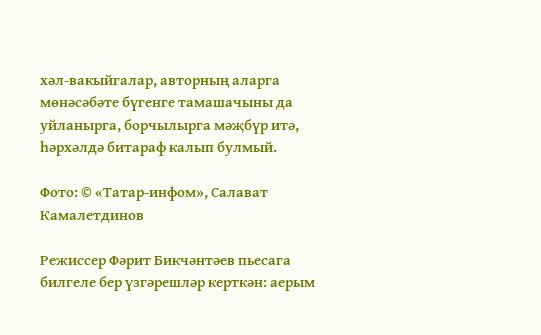хәл-вакыйгалар, авторның аларга мөнәсәбәте бүгенге тамашачыны да уйланырга, борчылырга мәҗбүр итә, һәрхәлдә битараф калып булмый.

Фото: © «Татар-инфом», Салават Камалетдинов

Режиссер Фәрит Бикчәнтәев пьесага билгеле бер үзгәрешләр керткән: аерым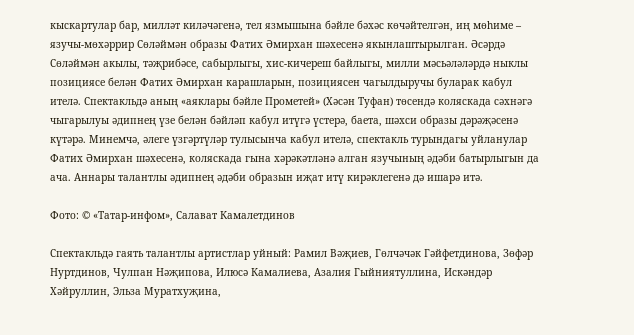кыскартулар бар, милләт киләчәгенә, тел язмышына бәйле бәхәс көчәйтелгән, иң мөһиме – язучы-мөхәррир Сөләймән образы Фатих Әмирхан шәхесенә якынлаштырылган. Әсәрдә Сөләймән акылы, тәҗрибәсе, сабырлыгы, хис-кичереш байлыгы, милли мәсьәләләрдә ныклы позициясе белән Фатих Әмирхан карашларын, позициясен чагылдыручы буларак кабул ителә. Спектакльдә аның «аяклары бәйле Прометей» (Хәсән Туфан) төсендә коляскада сәхнәгә чыгарылуы әдипнең үзе белән бәйләп кабул итүгә үстерә, баета, шәхси образы дәрәҗәсенә күтәрә. Минемчә, әлеге үзгәртүләр тулысынча кабул ителә, спектакль турындагы уйланулар Фатих Әмирхан шәхесенә, коляскада гына хәрәкәтләнә алган язучының әдәби батырлыгын да ача. Аннары талантлы әдипнең әдәби образын иҗат итү кирәклегенә дә ишарә итә.

Фото: © «Татар-инфом», Салават Камалетдинов

Спектакльдә гаять талантлы артистлар уйный: Рамил Вәҗиев, Гөлчәчәк Гәйфетдинова, Зөфәр Нуртдинов, Чулпан Нәҗипова, Илюсә Камалиева, Азалия Гыйниятуллина, Искәндәр Хәйруллин, Эльза Муратхуҗина,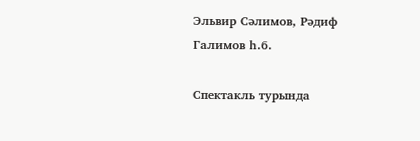Эльвир Сәлимов, Рәдиф Галимов һ.б.

Спектакль турында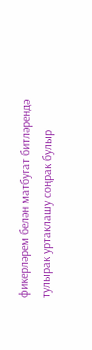фикерләрем белән матбугат битләрендә тулырак уртаклашу соңрак булыр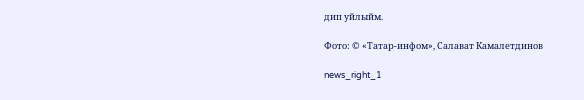дип уйлыйм.

Фото: © «Татар-инфом», Салават Камалетдинов

news_right_1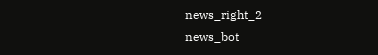news_right_2
news_bot